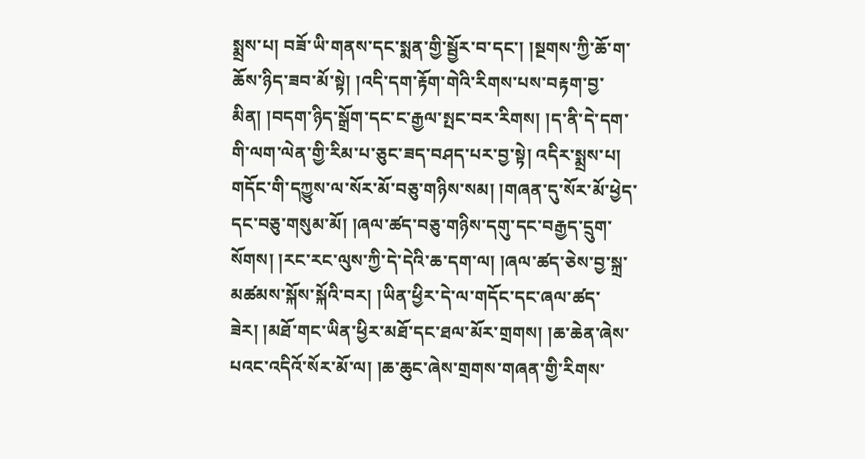སྨྲས་པ། བཟོ་ཡི་གནས་དང་སྨན་གྱི་སྦྱོར་བ་དང་། །སྔགས་ཀྱི་ཆོ་ག་ཆོས་ཉིད་ཟབ་མོ་སྟེ། །འདི་དག་རྟོག་གེའི་རིགས་པས་བརྟག་བྱ་མིན། །བདག་ཉིད་སྒྲོག་དང་ང་རྒྱལ་སྤང་བར་རིགས། །ད་ནི་དེ་དག་གི་ལག་ལེན་གྱི་རིམ་པ་ཅུང་ཟད་བཤད་པར་བྱ་སྟེ། འདིར་སྨྲས་པ། གདོང་གི་དཀྱུས་ལ་སོར་མོ་བཅུ་གཉིས་སམ། །གཞན་དུ་སོར་མོ་ཕྱེད་དང་བཅུ་གསུམ་མོ། །ཞལ་ཚད་བཅུ་གཉིས་དགུ་དང་བརྒྱད་དྲུག་སོགས། །རང་རང་ལུས་ཀྱི་དེ་དེའི་ཆ་དག་ལ། །ཞལ་ཚད་ཅེས་བྱ་སྐྲ་མཚམས་སྐོས་སྐོའི་བར། །ཡིན་ཕྱིར་དེ་ལ་གདོང་དང་ཞལ་ཚད་ཟེར། །མཐོ་གང་ཡིན་ཕྱིར་མཐོ་དང་ཐལ་མོར་གྲགས། །ཆ་ཆེན་ཞེས་པའང་འདིའོ་སོར་མོ་ལ། །ཆ་ཆུང་ཞེས་གྲགས་གཞན་གྱི་རིགས་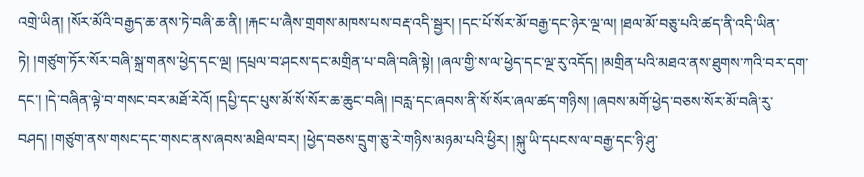འགྲེ་ཡིན། །སོར་མོའི་བརྒྱད་ཆ་ནས་ཏེ་བཞི་ཆ་ནི། །རྐང་པ་ཞཻས་གྲགས་མཁས་པས་བརྡ་འདི་སྦྱར། །དང་པོ་སོར་མོ་བརྒྱ་དང་ཉེར་ལྔ་ལ། །ཐལ་མོ་བཅུ་པའི་ཚད་ནི་འདི་ཡིན་ཏེ། །གཙུག་ཏོར་སོར་བཞི་སྐྲ་གནས་ཕྱེད་དང་ལྔ། །དཔྲལ་བ་ཤངས་དང་མགྲིན་པ་བཞི་བཞི་སྟེ། །ཞལ་གྱི་ས་ལ་ཕྱེད་དང་ལྔ་རུ་འདོད། །མགྲིན་པའི་མཐའ་ནས་ཐུགས་ཀའི་བར་དག་དང་། །དེ་བཞིན་ལྟེ་བ་གསང་བར་མཐོ་རེའོ། །དཔྱི་དང་པུས་མོ་སོ་སོར་ཆ་ཆུང་བཞི། །བརླ་དང་ཞབས་ནི་སོ་སོར་ཞལ་ཚད་གཉིས། །ཞབས་མགོ་ཕྱེད་བཅས་སོར་མོ་བཞི་རུ་བཤད། །གཙུག་ནས་གསང་དང་གསང་ནས་ཞབས་མཐིལ་བར། །ཕྱེད་བཅས་དྲུག་ཅུ་རེ་གཉིས་མཉམ་པའི་ཕྱིར། །སྐུ་ཡི་དཔངས་ལ་བརྒྱ་དང་ཉི་ཤུ་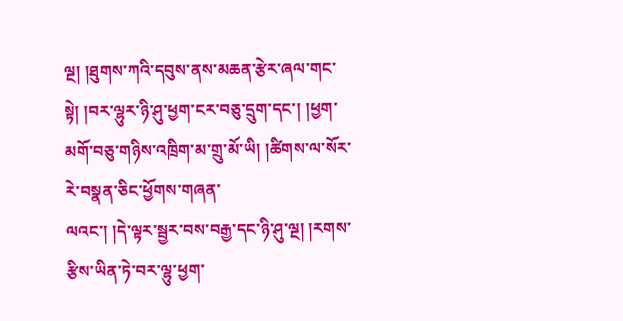ལྔ། །ཐུགས་ཀའི་དབུས་ནས་མཆན་རྩེར་ཞལ་གང་སྟེ། །བར་ལྷུར་ཉི་ཤུ་ཕྱག་ངར་བཅུ་དྲུག་དང་། །ཕྱག་མགོ་བཅུ་གཉིས་འཁྲིག་མ་གྲུ་མོ་ཡི། །ཚིགས་ལ་སོར་རེ་བསྣན་ཅིང་ཕྱོགས་གཞན་
ལའང་། །དེ་ལྟར་སྦྱར་བས་བརྒྱ་དང་ཉི་ཤུ་ལྔ། །རགས་རྩིས་ཡིན་ཏེ་བར་ལྷུ་ཕྱག་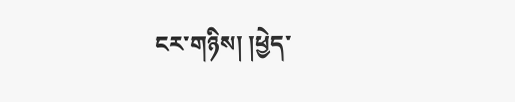ངར་གཉིས། །ཕྱེད་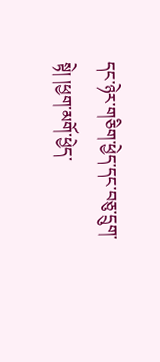དང་ཉེར་གཅིག་ཕྱེད་དང་བཅུ་དྲུག་སྟེ། །ཕྱག་མགོ་ཕྱེད་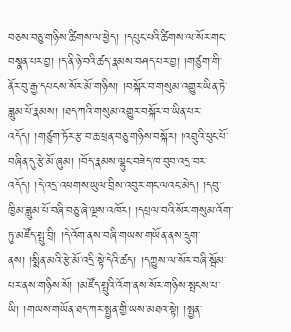བཅས་བཅུ་གཉིས་ཚིགས་ལ་ཕྱེད། །དཔུང་པའི་ཚིགས་ལ་སོར་གང་བསྣན་པར་བྱ། །ད་ནི་ཉེ་བའི་ཚད་རྣམས་བཤད་པར་བྱ། །གཙུག་གི་ནོར་བུ་རྒྱ་དཔངས་སོར་མོ་གཉིས། །བསྐོར་བ་གསུམ་འགྱུར་ཡིན་ཏེ་ཟླུམ་པོ་རྣམས། །ཐད་ཀའི་གསུམ་འགྱུར་བསྐོར་བ་ཡིན་པར་འདོད། །གཙུག་ཏོར་རྩ་བ་ཆ་ཕྲན་བཅུ་གཉིས་བསྐོར། །འབྲུའི་ཕུང་པོ་བཞིན་དུ་རྩེ་མོ་ཞུམ། །བོད་རྣམས་ལྷུང་བཟེད་ཁ་བུབ་འདྲ་བར་འདོད། །དེ་འདྲ་འཕགས་ཡུལ་བྲིས་འབུར་གང་ལའང་མེད། །དབུ་ཁྱིམ་ཟླུམ་པོ་བཞི་བཅུ་ཞེ་ལྔས་འཁོར། །དཔྲལ་བའི་སོར་གསུམ་འོག་ཏུ་མཛོད་སྤུ་བྲི། །དེ་འོག་ནས་བཞི་གཡས་གཡོན་ནས་དྲུག་ནས། །སྨིན་མའི་རྩེ་མོ་འདྲི་སྟེ་དེའི་ཚད། །དཀྱུས་ལ་སོར་བཞི་སྦོམ་པར་ནས་གཉིས་སོ། །མཛོད་སྤུའི་འོག་ནས་སོར་གཉིས་སྤངས་པ་ཡི། །གཡས་གཡོན་ཐད་ཀར་སྤྱན་གྱི་ཡས་མཐའ་སྟེ། །སྤྱན་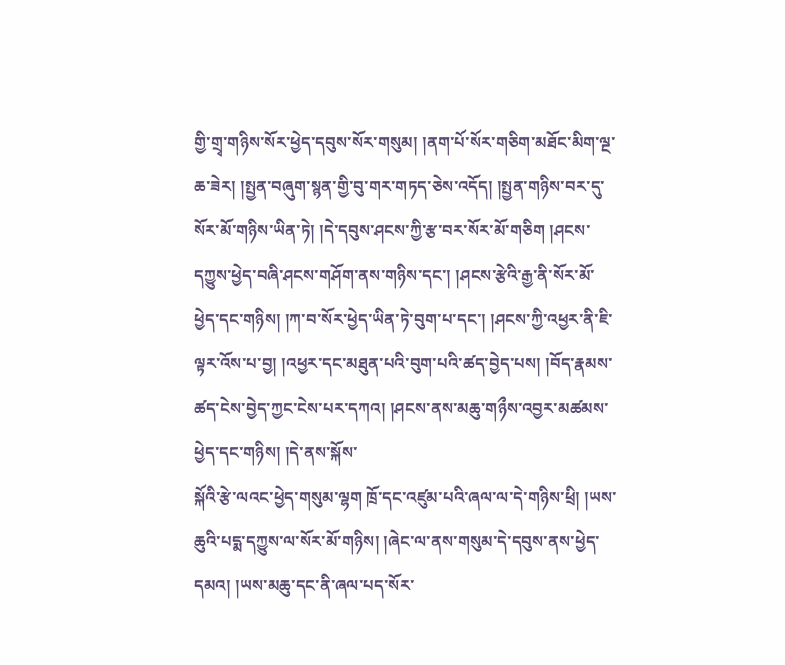གྱི་གྲྭ་གཉིས་སོར་ཕྱེད་དབུས་སོར་གསུམ། །ནག་པོ་སོར་གཅིག་མཐོང་མིག་ལྔ་ཆ་ཟེར། །སྤྱན་བཞུག་སྙན་གྱི་བུ་གར་གཏད་ཅེས་འདོད། །སྤྱན་གཉིས་བར་དུ་སོར་མོ་གཉིས་ཡིན་ཏེ། །དེ་དབུས་ཤངས་ཀྱི་རྩ་བར་སོར་མོ་གཅིག །ཤངས་དཀྱུས་ཕྱེད་བཞི་ཤངས་གཤོག་ནས་གཉིས་དང་། །ཤངས་རྩེའི་རྒྱ་ནི་སོར་མོ་ཕྱེད་དང་གཉིས། །ཀ་བ་སོར་ཕྱེད་ཡིན་ཏེ་བུག་པ་དང་། །ཤངས་ཀྱི་འཕྱར་ནི་ཇི་ལྟར་འོས་པ་བྱ། །འཕྱར་དང་མཐུན་པའི་བུག་པའི་ཚད་བྱེད་པས། །བོད་རྣམས་ཚད་ངེས་བྱེད་ཀྱང་ངེས་པར་དཀའ། །ཤངས་ནས་མཆུ་གཉྀས་འབྱར་མཚམས་ཕྱེད་དང་གཉིས། །དེ་ནས་སྐོས་
སྐོའི་རྩེ་ལའང་ཕྱེད་གསུམ་ལྷག ཁྲོ་དང་འཛུམ་པའི་ཞལ་ལ་དེ་གཉིས་ཕྲི། །ཡས་ཆུའི་པདྨ་དཀྱུས་ལ་སོར་མོ་གཉིས། །ཞེང་ལ་ནས་གསུམ་དེ་དབུས་ནས་ཕྱེད་དམའ། །ཡས་མཆུ་དང་ནི་ཞལ་པད་སོར་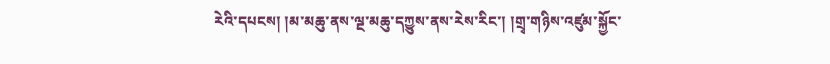རེའི་དཔངས། །མ་མཆུ་ནས་ལྔ་མཆུ་དཀྱུས་ནས་རེས་རིང་། །གྲྭ་གཉིས་འཛུམ་སྐྱོང་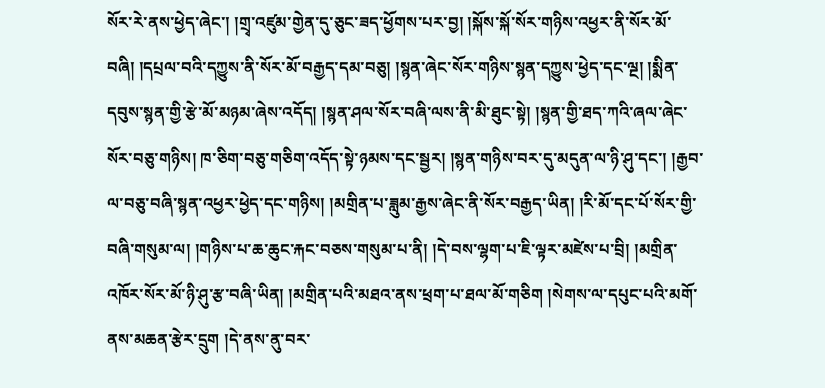སོར་རེ་ནས་ཕྱེད་ཞེང་། །གྲྭ་འཛུམ་གྱེན་དུ་ཅུང་ཟད་ཕྱོགས་པར་བྱ། །སྐོས་སྐོ་སོར་གཉིས་འཕྱར་ནི་སོར་མོ་བཞི། །དཔྲལ་བའི་དཀྱུས་ནི་སོར་མོ་བརྒྱད་དམ་བཅུ། །སྙན་ཞེང་སོར་གཉིས་སྙན་དཀྱུས་ཕྱེད་དང་ལྔ། །སྨིན་དབུས་སྙན་གྱི་རྩེ་མོ་མཉམ་ཞེས་འདོད། །སྙན་ཤལ་སོར་བཞི་ལས་ནི་མི་ཐུང་སྟེ། །སྙན་གྱི་ཐད་ཀའི་ཞལ་ཞེང་སོར་བཅུ་གཉིས། ཁ་ཅིག་བཅུ་གཅིག་འདོད་སྟེ་ཉམས་དང་སྦྱར། །སྙན་གཉིས་བར་དུ་མདུན་ལ་ཉི་ཤུ་དང་། །རྒྱབ་ལ་བཅུ་བཞི་སྙན་འཕྱར་ཕྱེད་དང་གཉིས། །མགྲིན་པ་ཟླུམ་རྒྱས་ཞེང་ནི་སོར་བརྒྱད་ཡིན། །རི་མོ་དང་པོ་སོར་གྱི་བཞི་གསུམ་ལ། །གཉིས་པ་ཆ་ཆུང་རྐང་བཅས་གསུམ་པ་ནི། །དེ་བས་ལྷག་པ་ཇི་ལྟར་མཛེས་པ་བྲི། །མགྲིན་འཁོར་སོར་མོ་ཉི་ཤུ་རྩ་བཞི་ཡིན། །མགྲིན་པའི་མཐའ་ནས་ཕྲག་པ་ཐལ་མོ་གཅིག །སེགས་ལ་དཔུང་པའི་མགོ་ནས་མཆན་རྩེར་དྲུག །དེ་ནས་ནུ་བར་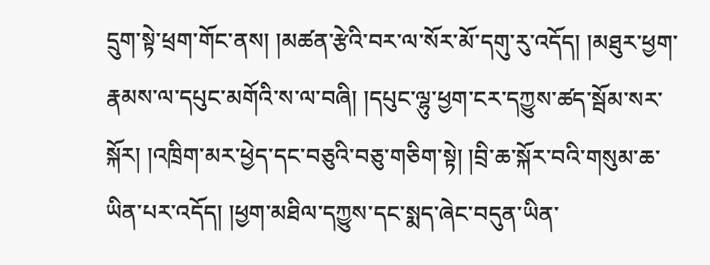དྲུག་སྟེ་ཕྲག་གོང་ནས། །མཚན་རྩེའི་བར་ལ་སོར་མོ་དགུ་རུ་འདོད། །མཐུར་ཕྱག་རྣམས་ལ་དཔུང་མགོའི་ས་ལ་བཞི། །དཔུང་ལྷུ་ཕྱག་ངར་དཀྱུས་ཚད་སྦོམ་སར་སྐོར། །འཁྲིག་མར་ཕྱེད་དང་བཅུའི་བཅུ་གཅིག་སྟེ། །བྲི་ཆ་སྐོར་བའི་གསུམ་ཆ་ཡིན་པར་འདོད། །ཕྱག་མཐིལ་དཀྱུས་དང་སྨད་ཞེང་བདུན་ཡིན་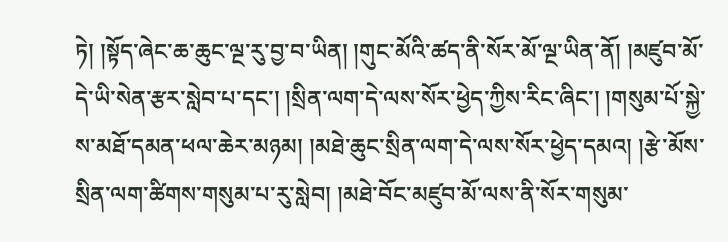ཏེ། །སྟོད་ཞེང་ཆ་ཆུང་ལྔ་རུ་བྱ་བ་ཡིན། །གུང་མོའི་ཚད་ནི་སོར་མོ་ལྔ་ཡིན་ནོ། །མཛུབ་མོ་
དེ་ཡི་སེན་རྩར་སླེབ་པ་དང་། །སྲིན་ལག་དེ་ལས་སོར་ཕྱེད་ཀྱིས་རིང་ཞིང་། །གསུམ་པོ་སྐྱེ་ས་མཐོ་དམན་ཕལ་ཆེར་མཉམ། །མཐེ་ཆུང་སྲིན་ལག་དེ་ལས་སོར་ཕྱེད་དམའ། །རྩེ་མོས་སྲིན་ལག་ཚིགས་གསུམ་པ་རུ་སླེབ། །མཐེ་བོང་མཛུབ་མོ་ལས་ནི་སོར་གསུམ་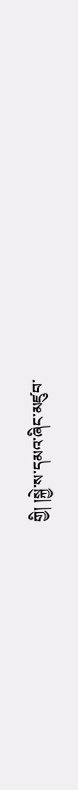གྱི། །སྐྱེ་ས་དམའ་ཞིང་མཛུབ་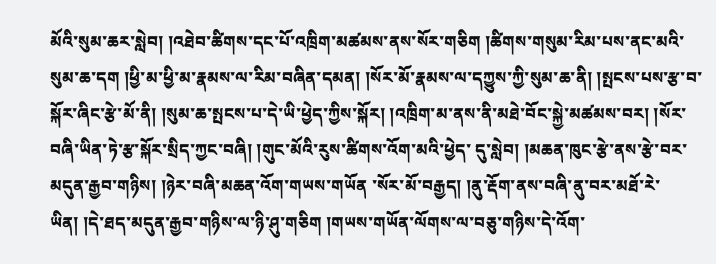མོའི་སུམ་ཆར་སླེབ། །འཐེབ་ཚིགས་དང་པོ་འཁྲིག་མཚམས་ནས་སོར་གཅིག །ཚིགས་གསུམ་རིམ་པས་ནང་མའི་སུམ་ཆ་དག །ཕྱི་མ་ཕྱི་མ་རྣམས་ལ་རིམ་བཞིན་དམན། །སོར་མོ་རྣམས་ལ་དཀྱུས་ཀྱི་སུམ་ཆ་ནི། །སྤངས་པས་རྩ་བ་སྐོར་ཞིང་རྩེ་མོ་ནི། །སུམ་ཆ་སྤངས་པ་དེ་ཡི་ཕྱེད་ཀྱིས་སྐོར། །འཁྲིག་མ་ནས་ནི་མཐེ་བོང་སྐྱེ་མཚམས་བར། །སོར་བཞི་ཡིན་ཏེ་རྩ་སྐོར་སྲིད་ཀྱང་བཞི། །གུང་མོའི་རུས་ཚིགས་འོག་མའི་ཕྱེད་ དུ་སླེབ། །མཆན་ཁུང་རྩེ་ནས་རྩེ་བར་མདུན་རྒྱབ་གཉིས། །ཉེར་བཞི་མཆན་འོག་གཡས་གཡོན ་སོར་མོ་བརྒྱད། །ནུ་རྡོག་ནས་བཞི་ནུ་བར་མཐོ་རེ་ཡིན། །དེ་ཐད་མདུན་རྒྱབ་གཉིས་ལ་ཉི་ཤུ་གཅིག །གཡས་གཡོན་ལོགས་ལ་བཅུ་གཉིས་དེ་འོག་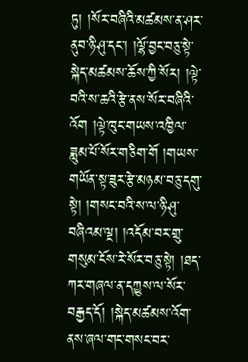ཏུ། །སོར་བཞིའི་མཚམས་ན་ཤར་ནུབ་ཉི་ཤུ་དང་། །ལྷོ་བྱང་བཅུ་སྟེ་སྐེད་མཚམས་ཆོས་ཀྱི་སོར། །ལྟེ་བའི་ས་ཆའི་རྩེ་ནས་སོར་བཞིའི་འོག །ལྟེ་ཁུང་གཡས་འཁྱིལ་ཟླུམ་པོ་སོར་གཅིག་གོ །གཡས་གཡོན་སྟ་ཟུར་རྩེ་མཉམ་བཅུ་དགུ་སྟེ། །གསང་བའི་ས་ལ་ཉི་ཤུ་བཞིའམ་ལྔ། །འདོམ་བར་གྲུ་གསུམ་ངོས་རེ་སོར་བཅུ་སྟེ། །ཐད་ཀར་གཞལ་ན་དཀྱུས་ལ་སོར་བརྒྱད་དོ། །སྐེད་མཚམས་འོག་ནས་ཞལ་གང་གསང་བར་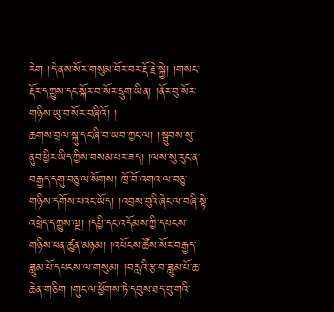རེག །དེ་ནས་སོར་གསུམ་བོར་བར་རྡོ་རྗེ་སྐྱེ། །གསང་རྡོར་དཀྱུས་དང་སྐོར་བ་སོར་དྲུག་ཡིན། །ནོར་བུ་སོར་གཉིས་ཡུ་བ་སོར་བཞིའོ། །
ཆགས་བྲལ་སྐུ་དང་ཞི་བ་ཡབ་ཀྱང་ལ། །སྦུབས་སུ་ནུབ་ཕྱིར་ཡིད་ཀྱིས་བསམ་པར་ཟད། །ལས་སུ་རུང་ན་བརྒྱད་དགུ་བཅུ་ལ་སོགས། ཁྲོ་བོ་འགའ་ལ་བཅུ་གཉིས་དགོས་པའང་ཡོད། །འབྲས་བུའི་ཞེང་ལ་བཞི་སྟེ་འཕྲེད་དཀྱུས་ལྔ། །དཔྱི་དང་འདོམས་ཀྱི་དཔངས་གཉིས་ཕན་ཚུན་མཉམ། །འཕོངས་ཚོས་སོར་བརྒྱད་ཟླུམ་པོ་དཔངས་ལ་གསུམ། །བརླའི་རྩ་བ་ཟླུམ་པོ་ཆ་ཆེན་གཅིག །གུང་ལ་ཕྱོགས་ཏེ་དབུས་ཐད་བུ་གའི་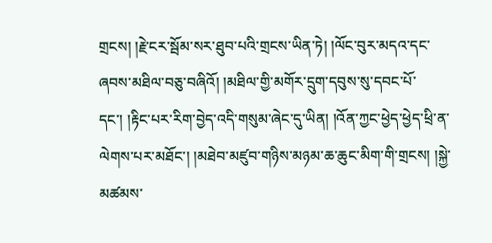གྲངས། །རྗེ་ངར་སྦོམ་སར་ཐུབ་པའི་གྲངས་ཡིན་ཏེ། །ལོང་བུར་མདའ་དང་ཞབས་མཐིལ་བཅུ་བཞིའོ། །མཐིལ་གྱི་མགོར་དྲུག་དབུས་སུ་དབང་པོ་དང་། །རྟིང་པར་རིག་བྱེད་འདི་གསུམ་ཞེང་དུ་ཡིན། །འོན་ཀྱང་ཕྱེད་ཕྱེད་ཕྲི་ན་ལེགས་པར་མཐོང་། །མཐེབ་མཛུབ་གཉིས་མཉམ་ཆ་ཆུང་མིག་གི་གྲངས། །སྐྱེ་མཚམས་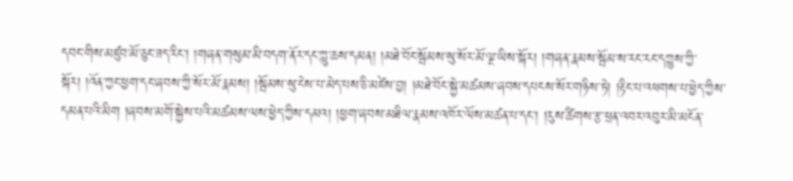དབང་གིས་མཛུབ་མོ་ཅུང་ཟད་རིང་། །གཞན་གསུམ་མི་བདག་ནོར་དང་ཀླུ་ཆས་དམན། །མཐེ་བོང་སྦོམས་སུ་སོར་མོ་ལྔ་ཡིས་སྐོར། །གཞན་རྣམས་སྦོམ་ས་རང་རང་དཀྱུས་ཀྱི་སྐོར། །འོན་ཀྱང་ཕྱག་དང་ཞབས་ཀྱི་སོར་མོ་རྣམས། །སྦོམས་སུ་ངེས་པ་མེད་པས་ཅི་མཛེས་བྱ། །མཐེ་བོང་སྐྱེ་མཚམས་ཞབས་དཔངས་སོར་གཉིས་ཏེ། །རྟིང་པ་འཕགས་པ་ཕྱེད་ཀྱིས་དམན་པའི་མིག །ཞབས་མགོ་སྐྱེས་པའི་མཚམས་ལས་ཕྱེད་ཀྱིས་དམའ། །ཕྱག་ཞབས་མཐིལ་རྣམས་འཁོར་ལོས་མཚན་པ་དང་། །རུས་ཚིགས་རྩ་ཕྲན་འབར་འབུར་མི་མངོན་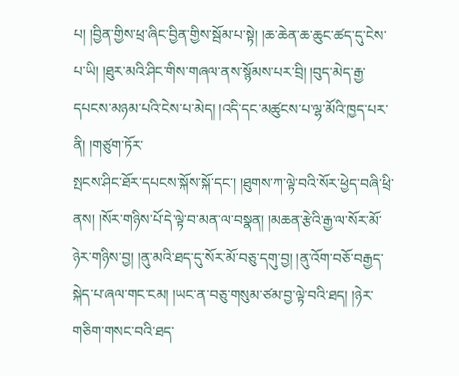པ། །བྱིན་གྱིས་ཕྲ་ཞིང་བྱིན་གྱིས་སྦོམ་པ་སྟེ། །ཆ་ཆེན་ཆ་ཆུང་ཚད་དུ་ངེས་པ་ཡི། །ཐུར་མའི་ཤིང་གིས་གཞལ་ནས་སྙོམས་པར་བྲི། །བུད་མེད་རྒྱ་དཔངས་མཉམ་པའི་ངེས་པ་མེད། །འདི་དང་མཚུངས་པ་ལྷ་མོའི་ཁྱད་པར་ནི། །གཙུག་ཏོར་
སྤངས་ཤིང་ཐོར་དཔངས་སྐོས་སྐོ་དང་། །ཐུགས་ཀ་ལྟེ་བའི་སོར་ཕྱེད་བཞི་ཕྲི་ནས། །སོར་གཉིས་པོ་དེ་ལྟེ་བ་མན་ལ་བསྣན། །མཆན་རྩེའི་རྒྱ་ལ་སོར་མོ་ཉེར་གཉིས་བྱ། །ནུ་མའི་ཐད་དུ་སོར་མོ་བཅུ་དགུ་བྱ། །ནུ་འོག་བཅོ་བརྒྱད་སྐེད་པ་ཞལ་གང་ངམ། །ཡང་ན་བཅུ་གསུམ་ཙམ་བྱ་ལྟེ་བའི་ཐད། །ཉེར་གཅིག་གསང་བའི་ཐད་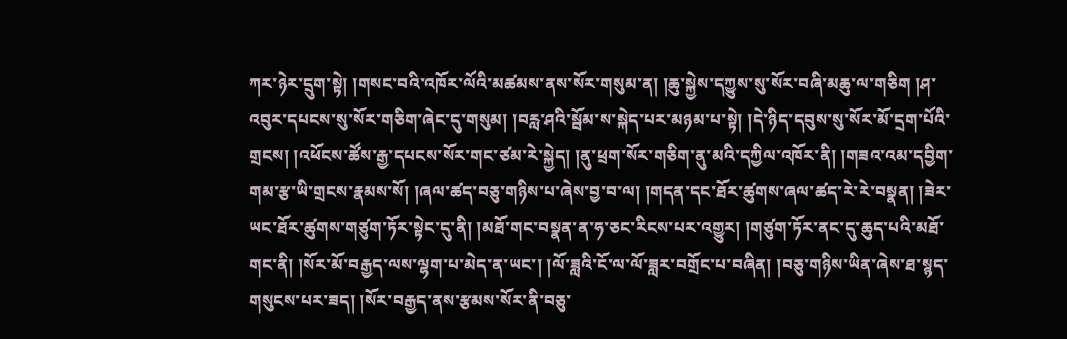ཀར་ཉེར་དྲུག་སྟེ། །གསང་བའི་འཁོར་ལོའི་མཚམས་ནས་སོར་གསུམ་ན། །ཆུ་སྐྱེས་དཀྱུས་སུ་སོར་བཞི་མཆུ་ལ་གཅིག །ཤ་འབུར་དཔངས་སུ་སོར་གཅིག་ཞེང་དུ་གསུམ། །བརླ་ཤའི་སྦོམ་ས་སྐེད་པར་མཉམ་པ་སྟེ། །དེ་ཉིད་དབུས་སུ་སོར་མོ་དྲག་པོའི་གྲངས། །འཕོངས་ཚོས་རྒྱ་དཔངས་སོར་གང་ཙམ་རེ་སྐྱེད། །ནུ་ཕྲག་སོར་གཅིག་ནུ་མའི་དཀྱིལ་འཁོར་ནི། །གཟའ་འམ་དབྱིག་གམ་རྩ་ཡི་གྲངས་རྣམས་སོ། །ཞལ་ཚད་བཅུ་གཉིས་པ་ཞེས་བྱ་བ་ལ། །གདན་དང་ཐོར་ཚུགས་ཞལ་ཚད་རེ་རེ་བསྣན། །ཟེར་ཡང་ཐོར་ཚུགས་གཙུག་ཏོར་སྟེང་དུ་ནི། །མཐོ་གང་བསྣན་ན་ཧ་ཅང་རིངས་པར་འགྱུར། །གཙུག་ཏོར་ནང་དུ་ཆུད་པའི་མཐོ་གང་ནི། །སོར་མོ་བརྒྱད་ལས་ལྷག་པ་མེད་ན་ཡང་། །ལོ་ཟླའི་ངོ་ལ་ལོ་ཟླར་བགྲོང་པ་བཞིན། །བཅུ་གཉིས་ཡིན་ཞེས་ཐ་སྙད་གསུངས་པར་ཟད། །སོར་བརྒྱད་ནས་རྩམས་སོར་ནི་བཅུ་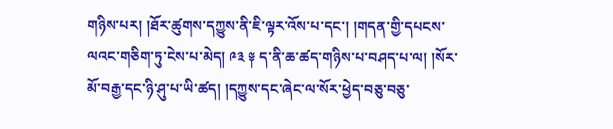གཉིས་པར། །ཐོར་ཚུགས་དཀྱུས་ནི་ཇི་ལྟར་འོས་པ་དང་། །གདན་གྱི་དཔངས་ལའང་གཅིག་ཏུ་ངེས་པ་མེད། ༩༣ ༈ ད་ནི་ཆ་ཚད་གཉིས་པ་བཤད་པ་ལ། །སོར་མོ་བརྒྱ་དང་ཉི་ཤུ་པ་ཡི་ཚད། །དཀྱུས་དང་ཞེང་ལ་སོར་ཕྱེད་བཅུ་བཅུ་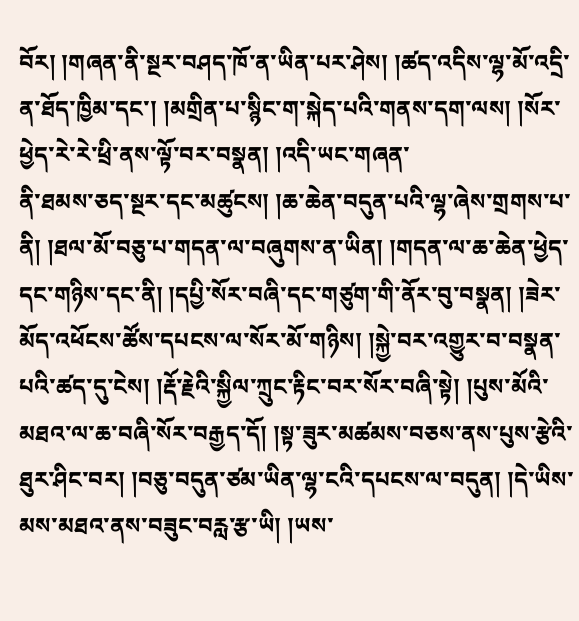བོར། །གཞན་ནི་སྔར་བཤད་ཁོ་ན་ཡིན་པར་ཤེས། །ཚད་འདིས་ལྷ་མོ་འདྲི་ན་ཐོད་ཁྱིམ་དང་། །མགྲིན་པ་སྙིང་ག་སྐེད་པའི་གནས་དག་ལས། །སོར་ཕྱེད་རེ་རེ་ཕྲི་ནས་ལྟོ་བར་བསྣན། །འདི་ཡང་གཞན་
ནི་ཐམས་ཅད་སྔར་དང་མཚུངས། །ཆ་ཆེན་བདུན་པའི་ལྷ་ཞེས་གྲགས་པ་ནི། །ཐལ་མོ་བཅུ་པ་གདན་ལ་བཞུགས་ན་ཡིན། །གདན་ལ་ཆ་ཆེན་ཕྱེད་དང་གཉིས་དང་ནི། །དཔྱི་སོར་བཞི་དང་གཙུག་གི་ནོར་བུ་བསྣན། །ཟེར་མོད་འཕོངས་ཚོས་དཔངས་ལ་སོར་མོ་གཉིས། །སྐྱེ་བར་འགྱུར་བ་བསྣན་པའི་ཚད་དུ་ངེས། །རྡོ་རྗེའི་སྐྱིལ་ཀྲུང་རྟིང་བར་སོར་བཞི་སྟེ། །པུས་མོའི་མཐའ་ལ་ཆ་བཞི་སོར་བརྒྱད་དོ། །སྟ་ཟུར་མཚམས་བཅས་ནས་པུས་རྩེའི་ཐུར་ཤིང་བར། །བཅུ་བདུན་ཙམ་ཡིན་ལྷ་ངའི་དཔངས་ལ་བདུན། །དེ་ཡིས་མས་མཐའ་ནས་བཟུང་བརླ་རྩ་ཡི། །ཡས་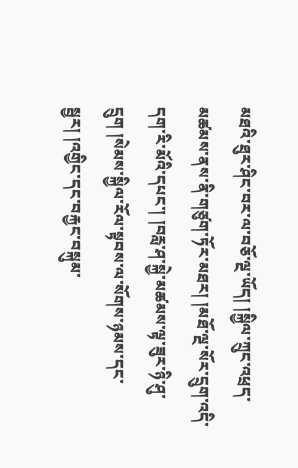མཐའི་ཐུར་ཤིང་བར་ལ་བཅོ་ལྔ་ཡོད། །སྐྱིལ་ཀྲུང་འཕྲད་མཚམས་ནས་ནི་གཙུག་ཏོར་མཐར། །མཐོ་ལྔ་སོར་དྲུག་འདི་དག་རི་མོའི་དཔང་། །བརླ་ཤ་སྐྱེ་མཚམས་ལྟ་ཟུར་ཉི་ཤུ་དྲུག །སེམས་སྐྱིལ་རོལ་སྟབས་ལ་སོགས་ཉམས་དང་སྦྱར། །འགྱིང་དང་བརྐྱང་བསྐུམ་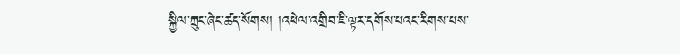སྐྱིལ་ཀྲུང་ཞེང་ཚད་སོགས། །འཕེལ་འགྲིབ་ཇི་ལྟར་དགོས་པའང་རིགས་པས་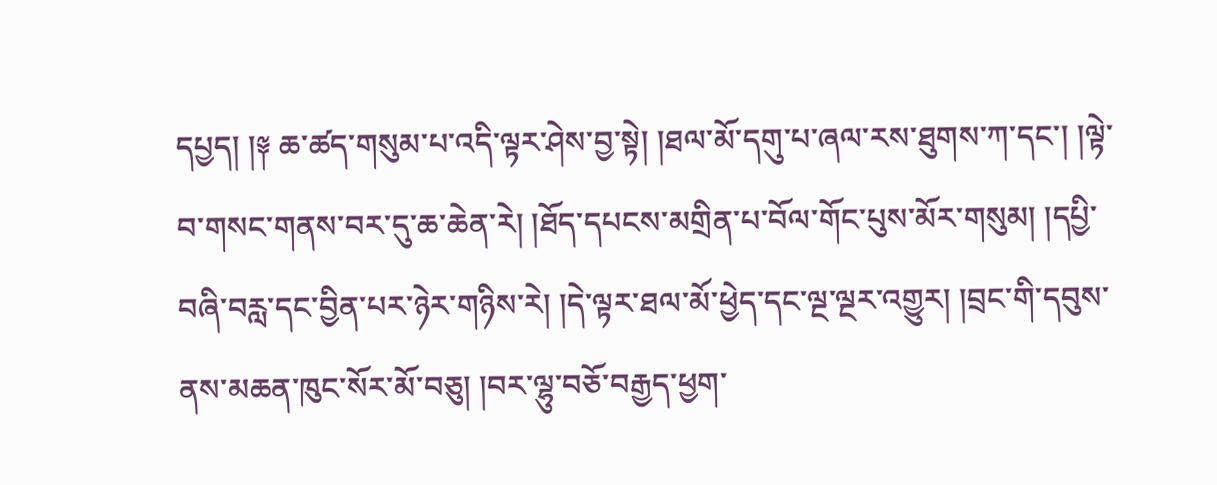དཔྱད། །༈ ཆ་ཚད་གསུམ་པ་འདི་ལྟར་ཤེས་བྱ་སྟེ། །ཐལ་མོ་དགུ་པ་ཞལ་རས་ཐུགས་ཀ་དང་། །ལྟེ་བ་གསང་གནས་བར་དུ་ཆ་ཆེན་རེ། །ཐོད་དཔངས་མགྲིན་པ་བོལ་གོང་པུས་མོར་གསུམ། །དཔྱི་བཞི་བརླ་དང་བྱིན་པར་ཉེར་གཉིས་རེ། །དེ་ལྟར་ཐལ་མོ་ཕྱེད་དང་ལྔ་ལྔར་འགྱུར། །བྲང་གི་དབུས་ནས་མཆན་ཁུང་སོར་མོ་བཅུ། །བར་ལྷུ་བཅོ་བརྒྱད་ཕྱག་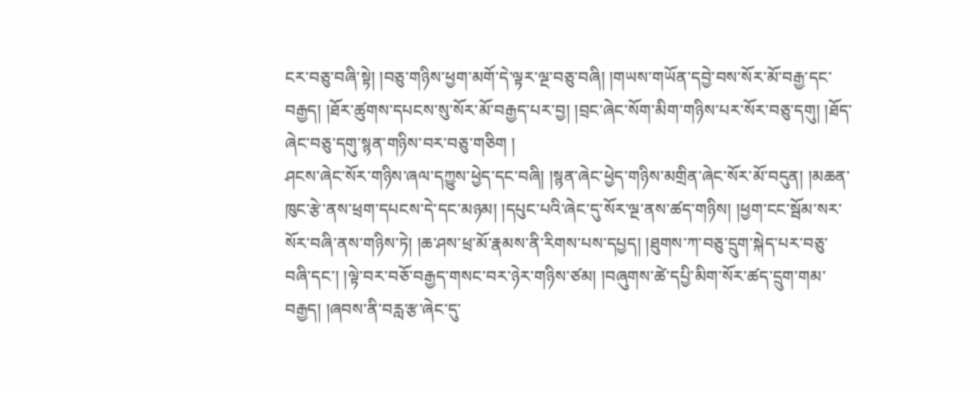ངར་བཅུ་བཞི་སྟེ། །བཅུ་གཉིས་ཕྱག་མགོ་དེ་ལྟར་ལྔ་བཅུ་བཞི། །གཡས་གཡོན་དབྱེ་བས་སོར་མོ་བརྒྱ་དང་བརྒྱད། །ཐོར་ཚུགས་དཔངས་སུ་སོར་མོ་བརྒྱད་པར་བྱ། །བྲང་ཞེང་སོག་མིག་གཉིས་པར་སོར་བཅུ་དགུ། །ཐོད་ཞེང་བཅུ་དགུ་སྙན་གཉིས་བར་བཅུ་གཅིག །
ཤངས་ཞེང་སོར་གཉིས་ཞལ་དཀྱུས་ཕྱེད་དང་བཞི། །སྙན་ཞེང་ཕྱེད་གཉིས་མགྲིན་ཞེང་སོར་མོ་བདུན། །མཆན་ཁུང་རྩེ་ནས་ཕྲག་དཔངས་དེ་དང་མཉམ། །དཔུང་པའི་ཞེང་དུ་སོར་ལྔ་ནས་ཚད་གཉིས། །ཕྱག་ངང་སྦོམ་སར་སོར་བཞི་ནས་གཉིས་ཏེ། །ཆ་ཤས་ཕྲ་མོ་རྣམས་ནི་རིགས་པས་དཔྱད། །ཐུགས་ཀ་བཅུ་དྲུག་སྐེད་པར་བཅུ་བཞི་དང་། །ལྟེ་བར་བཅོ་བརྒྱད་གསང་བར་ཉེར་གཉིས་ཙམ། །བཞུགས་ཚེ་དཔྱི་མིག་སོར་ཚད་དྲུག་གམ་བརྒྱད། །ཞབས་ནི་བརླ་རྩ་ཞེང་དུ་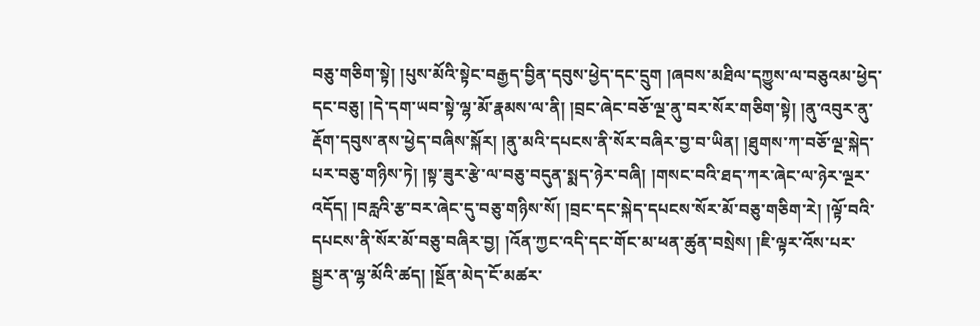བཅུ་གཅིག་སྟེ། །པུས་མོའི་སྟེང་བརྒྱད་བྱིན་དབུས་ཕྱེད་དང་དྲུག །ཞབས་མཐིལ་དཀྱུས་ལ་བཅུའམ་ཕྱེད་དང་བཅུ། །དེ་དག་ཡབ་སྟེ་ལྷ་མོ་རྣམས་ལ་ནི། །བྲང་ཞེང་བཅོ་ལྔ་ནུ་བར་སོར་གཅིག་སྟེ། །ནུ་འབུར་ནུ་རྡོག་དབུས་ནས་ཕྱེད་བཞིས་སྐོར། །ནུ་མའི་དཔངས་ནི་སོར་བཞིར་བྱ་བ་ཡིན། །ཐུགས་ཀ་བཅོ་ལྔ་སྐེད་པར་བཅུ་གཉིས་ཏེ། །སྟ་ཟུར་རྩེ་ལ་བཅུ་བདུན་སྨད་ཉེར་བཞི། །གསང་བའི་ཐད་ཀར་ཞེང་ལ་ཉེར་ལྔར་འདོད། །བརླའི་རྩ་བར་ཞེང་དུ་བཅུ་གཉིས་སོ། །བྲང་དང་སྐེད་དཔངས་སོར་མོ་བཅུ་གཅིག་རེ། །ལྟོ་བའི་དཔངས་ནི་སོར་མོ་བཅུ་བཞིར་བྱ། །འོན་ཀྱང་འདི་དང་གོང་མ་ཕན་ཚུན་བསྲེས། །ཇི་ལྟར་འོས་པར་སྦྱར་ན་ལྷ་མོའི་ཚད། །སྔོན་མེད་ངོ་མཚར་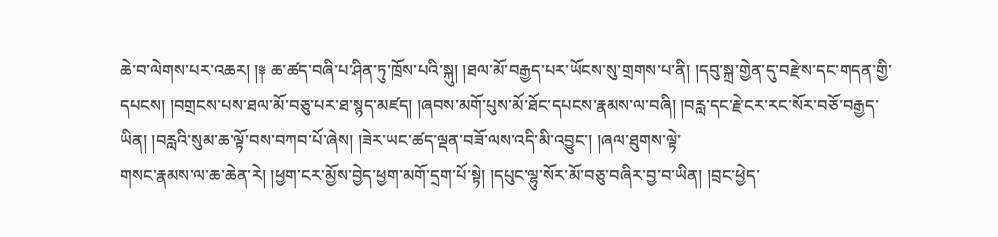ཆེ་བ་ལེགས་པར་འཆར། །༈ ཆ་ཚད་བཞི་པ་ཤིན་ཏུ་ཁྲོས་པའི་སྐུ། །ཐལ་མོ་བརྒྱད་པར་ཡོངས་སུ་གྲགས་པ་ནི། །དབུ་སྐྲ་གྱེན་དུ་བརྫེས་དང་གདན་གྱི་དཔངས། །བགྲངས་པས་ཐལ་མོ་བཅུ་པར་ཐ་སྙད་མཛད། །ཞབས་མགོ་པུས་མོ་ཐོང་དཔངས་རྣམས་ལ་བཞི། །བརླ་དང་རྗེ་ངར་རང་སོར་བཅོ་བརྒྱད་ཡིན། །བརླའི་སུམ་ཆ་ལྟོ་བས་བཀབ་པོ་ཞེས། །ཟེར་ཡང་ཚད་ལྡན་བཟོ་ལས་འདི་མི་འབྱུང་། །ཞལ་ཐུགས་ལྟེ་
གསང་རྣམས་ལ་ཆ་ཆེན་རེ། །ཕྱག་ངར་མྱོས་བྱེད་ཕྱག་མགོ་དྲག་པོ་སྟེ། །དཔུང་ལྷུ་སོར་མོ་བཅུ་བཞིར་བྱ་བ་ཡིན། །བྲང་ཕྱེད་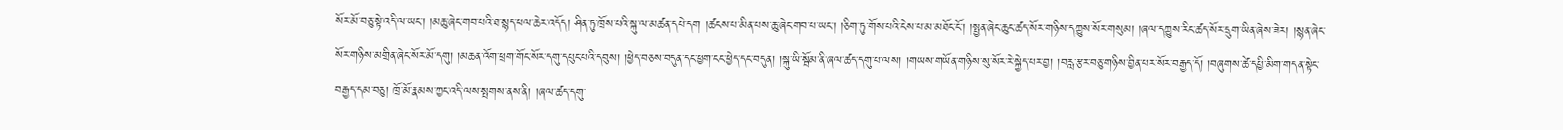སོར་མོ་བཅུ་སྟེ་འདི་ལ་ཡང་། །མཆུ་ཞེང་གབ་པའི་ཐ་སྙད་ཕལ་ཆེར་འདོད། ཤིན་ཏུ་ཁྲོས་པའི་སྐུ་ལ་མཚན་དཔེ་དག །ཚངས་པ་མིན་པས་ཆུ་ཞེང་གབ་པ་ཡང་། །ཅིག་ཏུ་གོས་པའི་ངེས་པ་མ་མཐོང་ངོ་། །སྤྱན་ཞེང་ཆུང་ཚད་སོར་གཉིས་དཀྱུས་སོར་གསུམ། །ཞལ་དཀྱུས་རིང་ཚད་སོར་དྲུག་ཡིན་ཞེས་ཟེར། །སྙན་ཞེང་སོར་གཉིས་མགྲིན་ཞེང་སོར་མོ་དགུ། །མཆན་འོག་ཕྲག་གོང་སོར་དགུ་དཔུང་པའི་དབུས། །ཕྱེད་བཅས་བདུན་དང་ཕྱག་ངང་ཕྱེད་དང་བདུན། །སྐུ་ཡི་སྦོམ་ནི་ཞལ་ཚད་དགུ་པ་ལས། །གཡས་གཡོན་གཉིས་སུ་སོར་རེ་སྐྱེད་པར་བྱ། །བརླ་རྩར་བཅུ་གཉིས་བྱིན་པར་སོར་བརྒྱད་དོ། །བཞུགས་ཚེ་དཔྱི་མིག་གདན་སྟེང་བརྒྱད་དམ་བཅུ། ཁྲོ་མོ་རྣམས་ཀྱང་འདི་ལས་སྤགས་ནས་ནི། །ཞལ་ཚད་དགུ་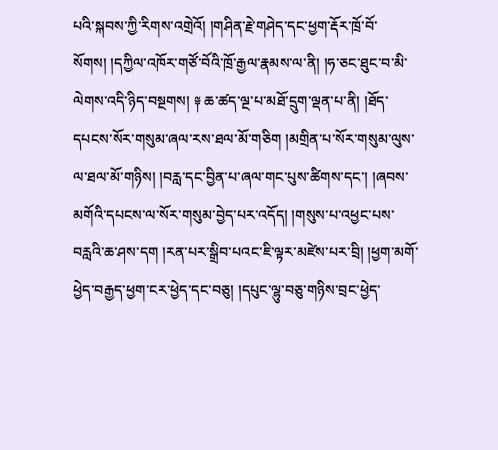པའི་སྐབས་ཀྱི་རིགས་འགྲེའོ། །གཤིན་རྗེ་གཤེད་དང་ཕྱག་རྡོར་ཁྲོ་བོ་སོགས། །དཀྱིལ་འཁོར་གཙོ་བོའི་ཁྲོ་རྒྱལ་རྣམས་ལ་ནི། །ཧ་ཅང་ཐུང་བ་མི་ལེགས་འདི་ཉིད་བསྔགས། ༈ ཆ་ཚད་ལྔ་པ་མཐོ་དྲུག་ལྡན་པ་ནི། །ཐོད་དཔངས་སོར་གསུམ་ཞལ་རས་ཐལ་མོ་གཅིག །མགྲིན་པ་སོར་གསུམ་ལུས་ལ་ཐལ་མོ་གཉིས། །བརླ་དང་བྱིན་པ་ཞལ་གང་པུས་ཚིགས་དང་། །ཞབས་མགོའི་དཔངས་ལ་སོར་གསུམ་བྱེད་པར་འདོད། །གསུས་པ་འཕྱང་པས་བརླའི་ཆ་ཤས་དག །རན་པར་སྒྲིབ་པའང་ཇི་ལྟར་མཛེས་པར་བྲི། །ཕྱག་མགོ་ཕྱེད་བརྒྱད་ཕྱག་ངར་ཕྱེད་དང་བཅུ། །དཔུང་ལྷུ་བཅུ་གཉིས་བྲང་ཕྱེད་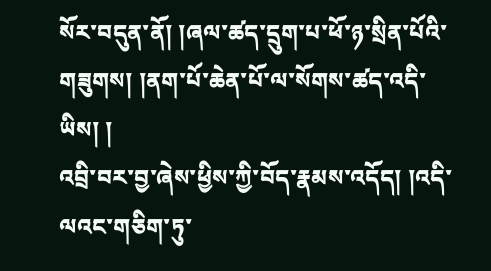སོར་བདུན་ནོ། །ཞལ་ཚད་དྲུག་པ་ཕོ་ཉ་སྲིན་པོའི་གཟུགས། །ནག་པོ་ཆེན་པོ་ལ་སོགས་ཚད་འདི་ཡིས། །
འབྲི་བར་བྱ་ཞེས་ཕྱིས་ཀྱི་བོད་རྣམས་འདོད། །འདི་ལའང་གཅིག་ཏུ་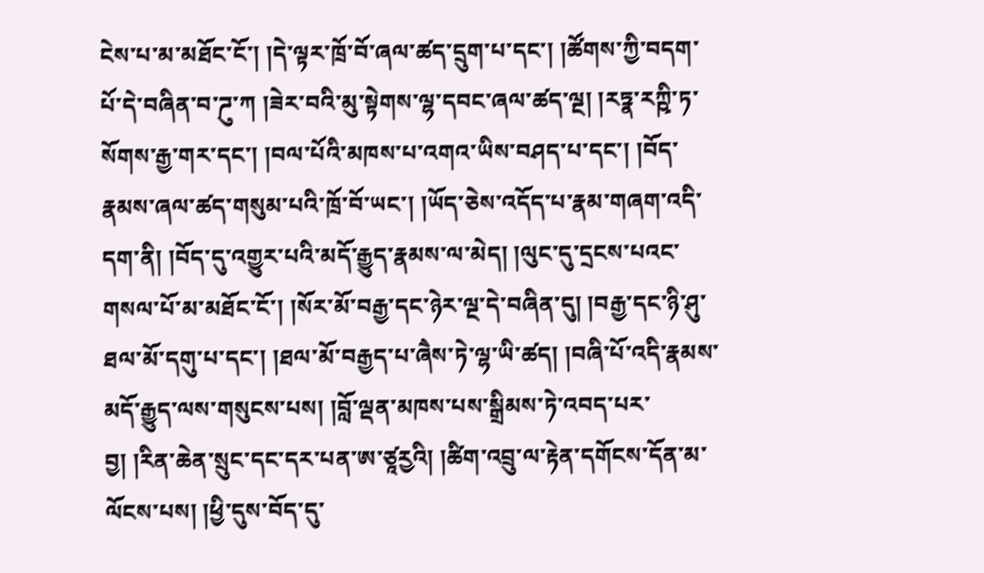ངེས་པ་མ་མཐོང་ངོ་། །དེ་ལྟར་ཁྲོ་བོ་ཞལ་ཚད་དྲུག་པ་དང་། །ཚོགས་ཀྱི་བདག་པོ་དེ་བཞིན་བ་ཌུ་ཀ །ཟེར་བའི་མུ་སྟེགས་ལྷ་དབང་ཞལ་ཚད་ལྔ། །རཏྣ་རཀྵི་ཏ་སོགས་རྒྱ་གར་དང་། །བལ་པོའི་མཁས་པ་འགའ་ཡིས་བཤད་པ་དང་། །བོད་རྣམས་ཞལ་ཚད་གསུམ་པའི་ཁྲོ་བོ་ཡང་། །ཡོད་ཅེས་འདོད་པ་རྣམ་གཞག་འདི་དག་ནི། །བོད་དུ་འགྱུར་པའི་མདོ་རྒྱུད་རྣམས་ལ་མེད། །ལུང་དུ་དྲངས་པའང་གསལ་པོ་མ་མཐོང་ངོ་། །སོར་མོ་བརྒྱ་དང་ཉེར་ལྔ་དེ་བཞིན་དུ། །བརྒྱ་དང་ཉི་ཤུ་ཐལ་མོ་དགུ་པ་དང་། །ཐལ་མོ་བརྒྱད་པ་ཞཻས་ཏེ་ལྷ་ཡི་ཚད། །བཞི་པོ་འདི་རྣམས་མདོ་རྒྱུད་ལས་གསུངས་པས། །བློ་ལྡན་མཁས་པས་སྒྲིམས་ཏེ་འབད་པར་བྱ། །རིན་ཆེན་སྲུང་དང་དར་པན་ཨ་ཙཱརྱའི། །ཚིག་འབྲུ་ལ་རྟེན་དགོངས་དོན་མ་ལོངས་པས། །ཕྱི་དུས་བོད་དུ་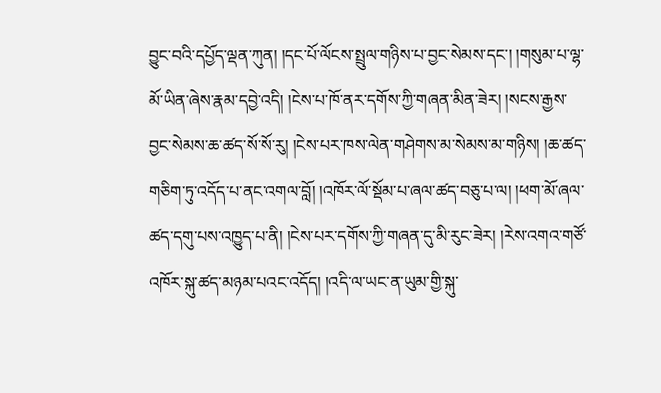བྱུང་བའི་དཔྱོད་ལྡན་ཀུན། །དང་པོ་ལོངས་སྤྲུལ་གཉིས་པ་བྱང་སེམས་དང་། །གསུམ་པ་ལྷ་མོ་ཡིན་ཞེས་རྣམ་དབྱེ་འདི། །ངེས་པ་ཁོ་ནར་དགོས་ཀྱི་གཞན་མིན་ཟེར། །སངས་རྒྱས་བྱང་སེམས་ཆ་ཚད་སོ་སོ་རུ། །ངེས་པར་ཁས་ལེན་གཤེགས་མ་སེམས་མ་གཉིས། །ཆ་ཚད་གཅིག་ཏུ་འདོད་པ་ནང་འགལ་བློ། །འཁོར་ལོ་སྡོམ་པ་ཞལ་ཚད་བཅུ་པ་ལ། །ཕག་མོ་ཞལ་ཚད་དགུ་པས་འཁྱུད་པ་ནི། །ངེས་པར་དགོས་ཀྱི་གཞན་དུ་མི་རུང་ཟེར། །རེས་འགའ་གཙོ་འཁོར་སྐུ་ཚད་མཉམ་པའང་འདོད། །འདི་ལ་ཡང་ན་ཡུམ་གྱི་སྐུ་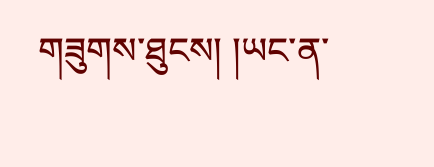གཟུགས་ཐུངས། །ཡང་ན་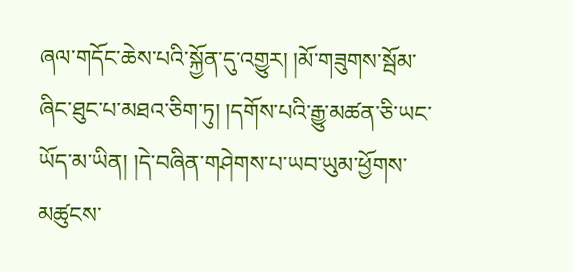ཞལ་གདོང་ཆེས་པའི་སྐྱོན་དུ་འགྱུར། །མོ་གཟུགས་སྦོམ་ཞིང་ཐུང་པ་མཐའ་ཅིག་ཏུ། །དགོས་པའི་རྒྱུ་མཚན་ཅི་ཡང་ཡོད་མ་ཡིན། །དེ་བཞིན་གཤེགས་པ་ཡབ་ཡུམ་ཕྱོགས་མཚུངས་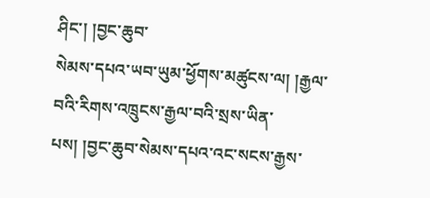ཤིང་། །བྱང་ཆུབ་
སེམས་དཔའ་ཡབ་ཡུམ་ཕྱོགས་མཚུངས་ལ། །རྒྱལ་བའི་རིགས་འཁྲུངས་རྒྱལ་བའི་སྲས་ཡིན་པས། །བྱང་ཆུབ་སེམས་དཔའ་འང་སངས་རྒྱས་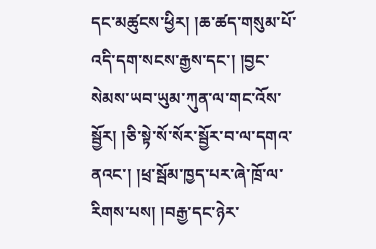དང་མཚུངས་ཕྱིར། །ཆ་ཚད་གསུམ་པོ་འདི་དག་སངས་རྒྱས་དང་། །བྱང་སེམས་ཡབ་ཡུམ་ཀུན་ལ་གང་འོས་སྦྱོར། །ཅི་སྟེ་སོ་སོར་སྦྱོར་བ་ལ་དགའ་ནའང་། །ཕྲ་སྦོམ་ཁྱད་པར་ཞེ་ཁྲོ་ལ་རིགས་པས། །བརྒྱ་དང་ཉེར་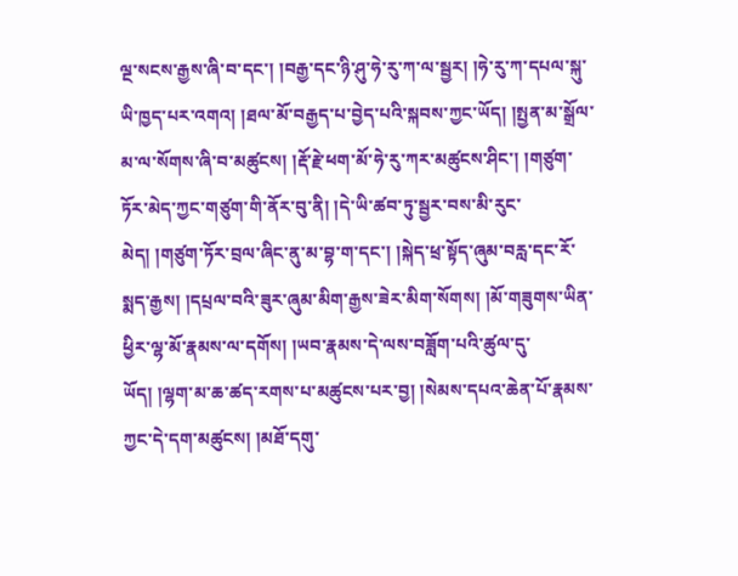ལྔ་སངས་རྒྱས་ཞི་བ་དང་། །བརྒྱ་དང་ཉི་ཤུ་ཧེ་རུ་ཀ་ལ་སྦྱར། །ཧེ་རུ་ཀ་དཔལ་སྐུ་ཡི་ཁྱད་པར་འགའ། །ཐལ་མོ་བརྒྱད་པ་བྱེད་པའི་སྐབས་ཀྱང་ཡོད། །སྤྱན་མ་སྒྲོལ་མ་ལ་སོགས་ཞི་བ་མཚུངས། །རྡོ་རྗེ་ཕག་མོ་ཧེ་རུ་ཀར་མཚུངས་ཤིང་། །གཙུག་ཏོར་མེད་ཀྱང་གཙུག་གི་ནོར་བུ་ནི། །དེ་ཡི་ཚབ་ཏུ་སྦྱར་བས་མི་རུང་མེད། །གཙུག་ཏོར་བྲལ་ཞིང་ནུ་མ་བྷ་ག་དང་། །སྐེད་ཕྲ་སྟོད་ཞུམ་བརླ་དང་རོ་སྨད་རྒྱས། །དཔྲལ་བའི་ཟུར་ཞུམ་མིག་རྒྱས་ཟེར་མིག་སོགས། །མོ་གཟུགས་ཡིན་ཕྱིར་ལྷ་མོ་རྣམས་ལ་དགོས། །ཡབ་རྣམས་དེ་ལས་བཟློག་པའི་ཚུལ་དུ་ཡོད། །ལྷག་མ་ཆ་ཚད་རགས་པ་མཚུངས་པར་བྱ། །སེམས་དཔའ་ཆེན་པོ་རྣམས་ཀྱང་དེ་དག་མཚུངས། །མཐོ་དགུ་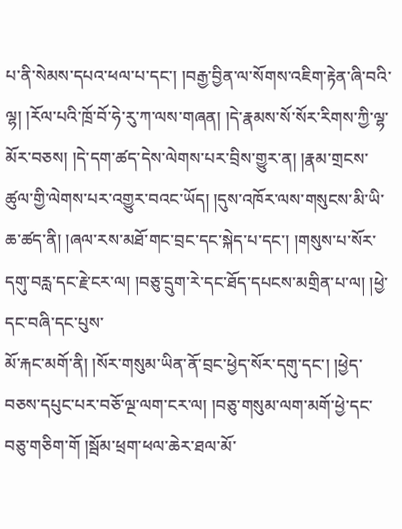པ་ནི་སེམས་དཔའ་ཕལ་པ་དང་། །བརྒྱ་བྱིན་ལ་སོགས་འཇིག་རྟེན་ཞི་བའི་ལྷ། །རོལ་པའི་ཁྲོ་བོ་ཧེ་རུ་ཀ་ལས་གཞན། །དེ་རྣམས་སོ་སོར་རིགས་ཀྱི་ལྷ་མོར་བཅས། །དེ་དག་ཚད་དེས་ལེགས་པར་བྲིས་གྱུར་ན། །རྣམ་གྲངས་ཚུལ་གྱི་ལེགས་པར་འགྱུར་བའང་ཡོད། །དུས་འཁོར་ལས་གསུངས་མི་ཡི་ཆ་ཚད་ནི། །ཞལ་རས་མཐོ་གང་བྲང་དང་སྐེད་པ་དང་། །གསུས་པ་སོར་དགུ་བརླ་དང་རྗེ་ངར་ལ། །བཅུ་དྲུག་རེ་དང་ཐོད་དཔངས་མགྲིན་པ་ལ། །ཕྱེ་དང་བཞི་དང་པུས་
མོ་རྐང་མགོ་ནི། །སོར་གསུམ་ཡིན་ནོ་བྲང་ཕྱེད་སོར་དགུ་དང་། །ཕྱེད་བཅས་དཔུང་པར་བཅོ་ལྔ་ལག་ངར་ལ། །བཅུ་གསུམ་ལག་མགོ་ཕྱེ་དང་བཅུ་གཅིག་གོ །སྦོམ་ཕྲག་ཕལ་ཆེར་ཐལ་མོ་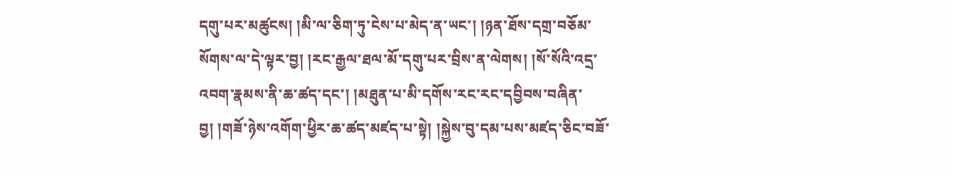དགུ་པར་མཚུངས། །མི་ལ་ཅིག་ཏུ་ངེས་པ་མེད་ན་ཡང་། །ཉན་ཐོས་དགྲ་བཅོམ་སོགས་ལ་དེ་ལྟར་བྱ། །རང་རྒྱལ་ཐལ་མོ་དགུ་པར་བྲིས་ན་ལེགས། །སོ་སོའི་འདྲ་འབག་རྣམས་ནི་ཆ་ཚད་དང་། །མཐུན་པ་མི་དགོས་རང་རང་དབྱིབས་བཞིན་བྱ། །གཟོ་ཉེས་འགོག་ཕྱིར་ཆ་ཚད་མཛད་པ་སྟེ། །སྐྱེས་བུ་དམ་པས་མཛད་ཅིང་བཟོ་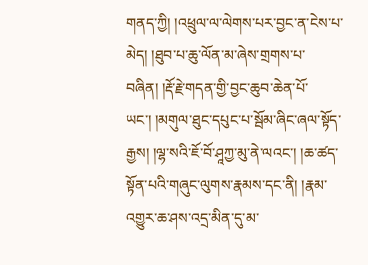གནད་ཀྱི། །འཕྲུལ་ལ་ལེགས་པར་བྱང་ན་ངེས་པ་མེད། །ཐུབ་པ་ཆུ་ལོན་མ་ཞེས་གྲགས་པ་བཞིན། །རྡོ་རྗེ་གདན་གྱི་བྱང་ཆུབ་ཆེན་པོ་ཡང་། །མགུལ་ཐུང་དཔུང་པ་སྦོམ་ཞིང་ཞལ་སྟོད་རྒྱས། །ལྷ་སའི་ཇོ་བོ་ཤཱཀྱ་མུ་ནེ་ལའང་། །ཆ་ཚད་སྟོན་པའི་གཞུང་ལུགས་རྣམས་དང་ནི། །རྣམ་འགྱུར་ཆ་ཤས་འདྲ་མིན་དུ་མ་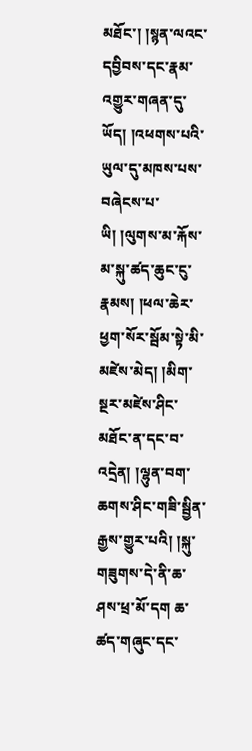མཐོང་། །སྙན་ལའང་དབྱིབས་དང་རྣམ་འགྱུར་གཞན་དུ་ཡོད། །འཕགས་པའི་ཡུལ་དུ་མཁས་པས་བཞེངས་པ་ཡི། །ལུགས་མ་རྐོས་མ་སྐུ་ཚད་ཆུང་ངུ་རྣམས། །ཕལ་ཆེར་ཕྱག་སོར་སྦོམ་སྟེ་མི་མཛེས་མེད། །མིག་སྔར་མཛེས་ཤིང་མཐོང་ན་དང་བ་འདྲེན། །ལྷུན་བག་ཆགས་ཤིང་གཟི་སྦྱིན་རྒྱས་གྱུར་པའི། །སྐུ་གཟུགས་དེ་ནི་ཆ་ཤས་ཕྲ་མོ་དག ཆ་ཚད་གཞུང་དང་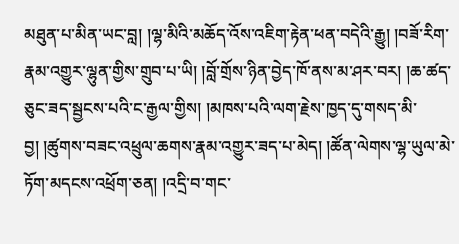མཐུན་པ་མིན་ཡང་བླ། །ལྷ་མིའི་མཆོད་འོས་འཇིག་རྟེན་ཕན་བདེའི་རྒྱུ། །བཟོ་རིག་རྣམ་འགྱུར་ལྷུན་གྱིས་གྲུབ་པ་ཡི། །བློ་གྲོས་ཉིན་བྱེད་ཁོ་ནས་མ་ཤར་བར། །ཆ་ཚད་ཅུང་ཟད་སྦྱངས་པའི་ང་རྒྱལ་གྱིས། །མཁས་པའི་ལག་རྗེས་ཁྱད་དུ་གསད་མི་བྱ། །ཚུགས་བཟང་འཕྲུལ་ཆགས་རྣམ་འགྱུར་ཟད་པ་མེད། །ཚོན་ལེགས་ལྷ་ཡུལ་མེ་ཏོག་མདངས་འཕྲོག་ཅན། །འདྲི་བ་གང་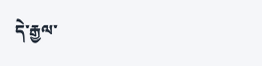དེ་རྒྱལ་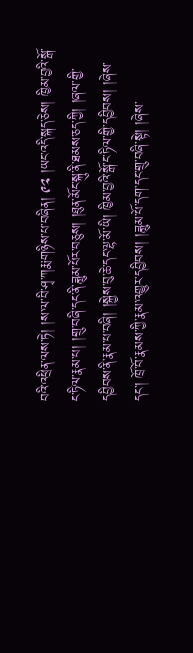བའི་འཕྲིན་ལས་ཏེ། །ས་ལ་བི་ཤྭ་ཀརྨ་གཉིས་པ་བཞིན། ༩༢ །ཡང་འདི་སྐད་ཅེས། ཁྱིམ་བྱའི་སྒོ་ང་ཏིལ་རྣམ་པ། །གྲུ་བཞི་དང་ནི་ཟླུམ་པོར་བཅུས། །ཐུན་མོང་སྐུ་ནི་ཐམས་ཅད་ཀྱི། །ཞལ་གྱི་དབྱིབས་ནི་རྣམ་པ་བཞི། །སྐྱེས་བུ་ཆེ་དང་ལྷ་མོ་ཡི། ཁྱིམ་བྱའི་སྒོ་ང་ཏིལ་གྱི་དབྱིབས། །ཞེས་དང་། ཁྲོ་བོ་རྣམས་ཀྱི་རྣམ་འགྱུར་དབྱིབས། །ཟླུམ་པོ་དག་དང་གྲུ་བཞི་སྟེ། །ཞེས་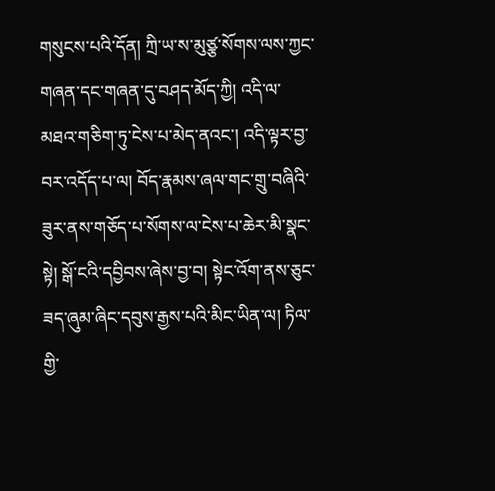གསུངས་པའི་དོན། ཀྲི་ཡ་ས་མུཙྩ་སོགས་ལས་ཀྱང་གཞན་དང་གཞན་དུ་བཤད་མོད་ཀྱི། འདི་ལ་མཐའ་གཅིག་ཏུ་ངེས་པ་མེད་ནའང་། འདི་ལྟར་བྱ་བར་འདོད་པ་ལ། བོད་རྣམས་ཞལ་གང་གྲུ་བཞིའི་ཟུར་ནས་གཅོད་པ་སོགས་ལ་ངེས་པ་ཆེར་མི་སྣང་སྟེ། སྒོ་ངའི་དབྱིབས་ཞེས་བྱ་བ། སྟེང་འོག་ནས་ཅུང་ཟད་ཞུམ་ཞིང་དབུས་རྒྱས་པའི་མིང་ཡིན་ལ། ཏིལ་གྱི་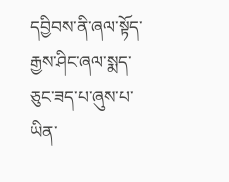དབྱིབས་ནི་ཞལ་སྟོད་རྒྱས་ཤིང་ཞལ་སྨད་ཅུང་ཟད་པ་ཞུས་པ་ཡིན་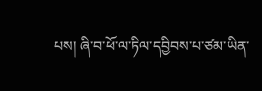པས། ཞི་བ་ཕོ་ལ་ཏིལ་དབྱིབས་པ་ཙམ་ཡིན་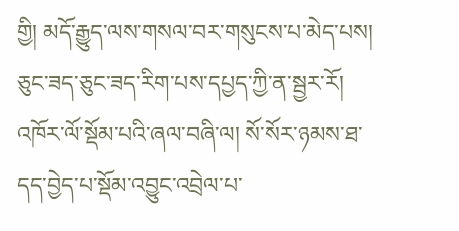གྱི། མདོ་རྒྱུད་ལས་གསལ་བར་གསུངས་པ་མེད་པས། ཅུང་ཟད་ཅུང་ཟད་རིག་པས་དཔྱད་ཀྱི་ན་སྦྱར་རོ། འཁོར་ལོ་སྡོམ་པའི་ཞལ་བཞི་ལ། སོ་སོར་ཉམས་ཐ་དད་བྱེད་པ་སྡོམ་འབྱུང་འབྲེལ་པ་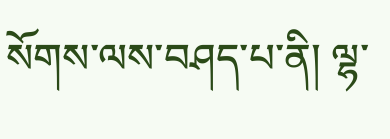སོགས་ལས་བཤད་པ་ནི། ལྷ་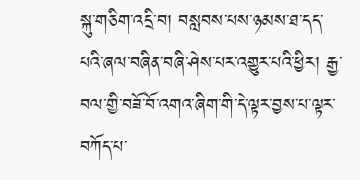སྐུ་གཅིག་འདྲི་བ། བསླབས་པས་ཉམས་ཐ་དད་པའི་ཞལ་བཞིན་བཞི་ཤེས་པར་འགྱུར་པའི་ཕྱིར། རྒྱ་བལ་གྱི་བཟོ་བོ་འགའ་ཞིག་གི་དེ་ལྟར་བྱས་པ་ལྟར་བཀོད་པ་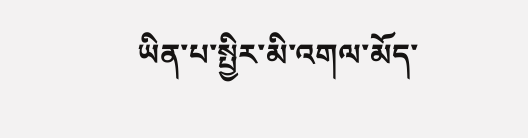ཡིན་པ་སྤྱིར་མི་འགལ་མོད་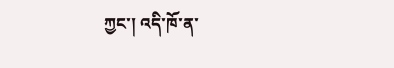ཀྱང་། འདི་ཁོ་ན་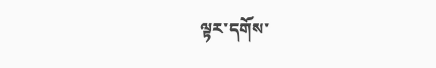ལྟར་དགོས་